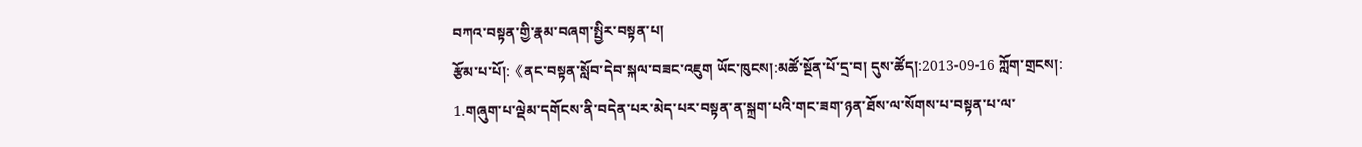བཀའ་བསྟན་གྱི་རྣམ་བཞག་སྤྱིར་བསྟན་པ།
རྩོམ་པ་པོ།:《ནང་བསྟན་སློབ་དེབ་སྐལ་བཟང་འཇུག ཡོང་ཁུངས།:མཚོ་སྔོན་པོ་དྲ་བ། དུས་ཚོད།:2013-09-16 ཀློག་གྲངས།:
1.གཞུག་པ་ལྡེམ་དགོངས་ནི་བདེན་པར་མེད་པར་བསྟན་ན་སྐྲག་པའི་གང་ཟག་ཉན་ཐོས་ལ་སོགས་པ་བསྟན་པ་ལ་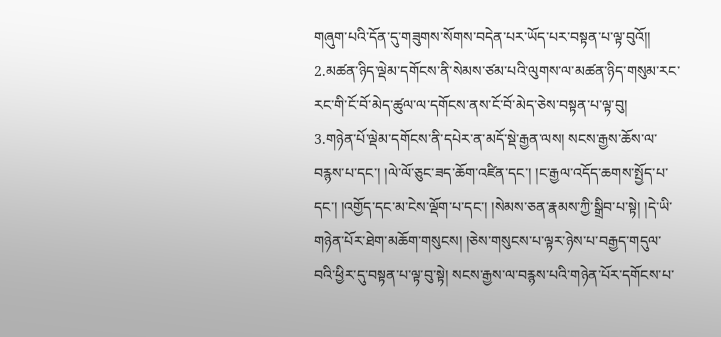གཞུག་པའི་དོན་དུ་གཟུགས་སོགས་བདེན་པར་ཡོད་པར་བསྟན་པ་ལྟ་བུའོ།།
2.མཚན་ཉིད་ལྡེམ་དགོངས་ནི་སེམས་ཙམ་པའི་ལུགས་ལ་མཚན་ཉིད་གསུམ་རང་རང་གི་ངོ་བོ་མེད་ཚུལ་ལ་དགོངས་ནས་ངོ་བོ་མེད་ཅེས་བསྟན་པ་ལྟ་བུ།
3.གཉེན་པོ་ལྡེམ་དགོངས་ནི་དཔེར་ན་མདོ་སྡེ་རྒྱན་ལས། སངས་རྒྱས་ཆོས་ལ་བརྙས་པ་དང་། །ལེ་ལོ་ཅུང་ཟད་ཆོག་འཛིན་དང་། །ང་རྒྱལ་འདོད་ཆགས་སྤྱོད་པ་དང་། །འགྱོད་དང་མ་ངེས་ལྡོག་པ་དང་། །སེམས་ཅན་རྣམས་ཀྱི་སྒྲིབ་པ་སྟེ། །དེ་ཡི་གཉེན་པོར་ཐེག་མཆོག་གསུངས། །ཅེས་གསུངས་པ་ལྟར་ཉེས་པ་བརྒྱད་གདུལ་བའི་ཕྱིར་དུ་བསྟན་པ་ལྟ་བུ་སྟེ། སངས་རྒྱས་ལ་བརྙས་པའི་གཉེན་པོར་དགོངས་པ་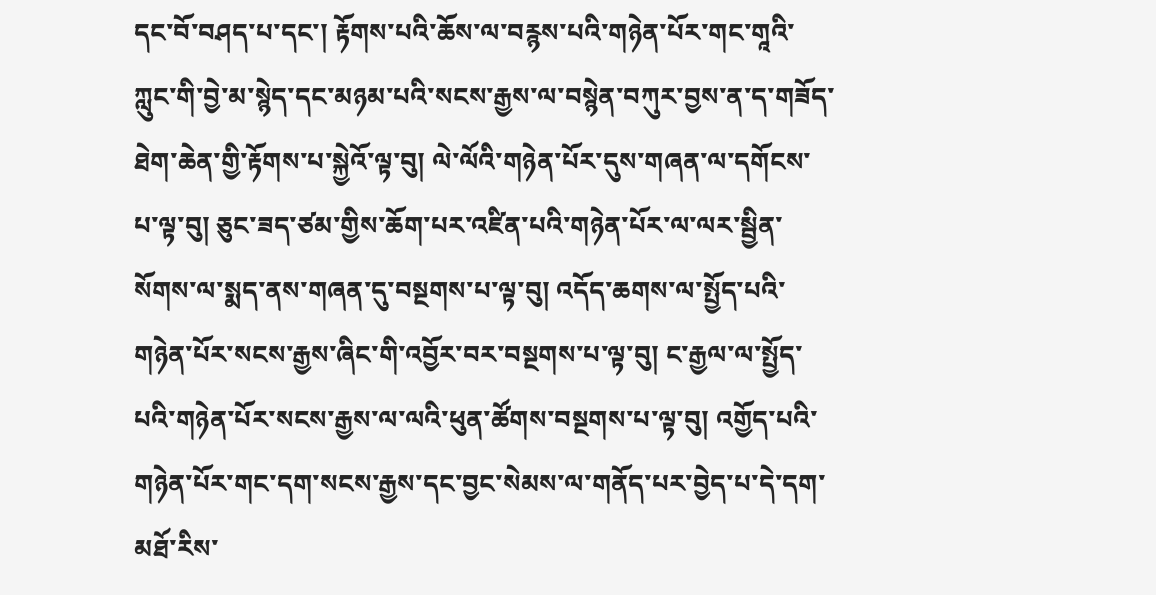དང་བོ་བཤད་པ་དང་། རྟོགས་པའི་ཆོས་ལ་བརྙས་པའི་གཉེན་པོར་གང་གཱའི་ཀླུང་གི་བྱེ་མ་སྙེད་དང་མཉམ་པའི་སངས་རྒྱས་ལ་བསྙེན་བཀུར་བྱས་ན་ད་གཟོད་ཐེག་ཆེན་གྱི་རྟོགས་པ་སྐྱེའོ་ལྟ་བུ། ལེ་ལོའི་གཉེན་པོར་དུས་གཞན་ལ་དགོངས་པ་ལྟ་བུ། ཅུང་ཟད་ཙམ་གྱིས་ཆོག་པར་འཛིན་པའི་གཉེན་པོར་ལ་ལར་སྦྱིན་སོགས་ལ་སྨད་ནས་གཞན་དུ་བསྔགས་པ་ལྟ་བུ། འདོད་ཆགས་ལ་སྤྱོད་པའི་གཉེན་པོར་སངས་རྒྱས་ཞིང་གི་འབྱོར་བར་བསྔགས་པ་ལྟ་བུ། ང་རྒྱལ་ལ་སྤྱོད་པའི་གཉེན་པོར་སངས་རྒྱས་ལ་ལའི་ཕུན་ཚོགས་བསྔགས་པ་ལྟ་བུ། འགྱོད་པའི་གཉེན་པོར་གང་དག་སངས་རྒྱས་དང་བྱང་སེམས་ལ་གནོད་པར་བྱེད་པ་དེ་དག་མཐོ་རིས་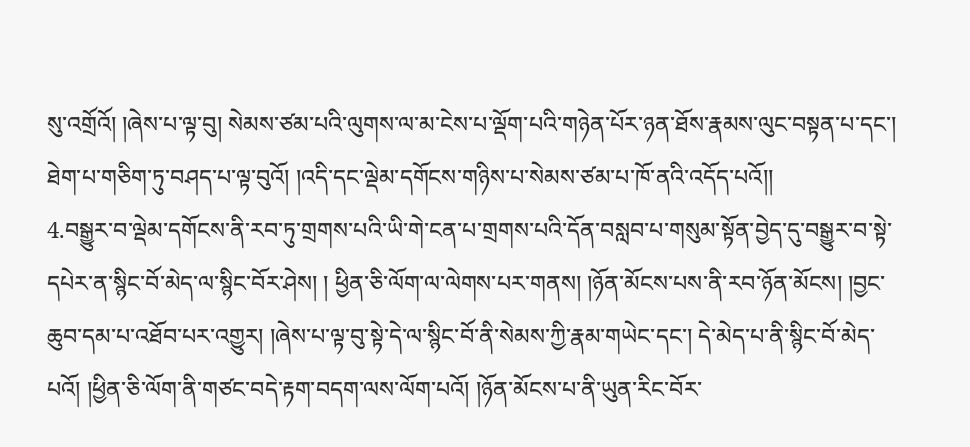སུ་འགྲོའོ། །ཞེས་པ་ལྟ་བུ། སེམས་ཙམ་པའི་ལུགས་ལ་མ་ངེས་པ་ལྡོག་པའི་གཉེན་པོར་ཉན་ཐོས་རྣམས་ལུང་བསྟན་པ་དང་། ཐེག་པ་གཅིག་ཏུ་བཤད་པ་ལྟ་བུའོ། །འདི་དང་ལྡེམ་དགོངས་གཉིས་པ་སེམས་ཙམ་པ་ཁོ་ནའི་འདོད་པའོ།།
4.བསྒྱུར་བ་ལྡེམ་དགོངས་ནི་རབ་ཏུ་གྲགས་པའི་ཡི་གེ་ངན་པ་གྲགས་པའི་དོན་བསླབ་པ་གསུམ་སྟོན་བྱེད་དུ་བསྒྱུར་བ་སྟེ་དཔེར་ན་སྙིང་བོ་མེད་ལ་སྙིང་བོར་ཤེས། ། ཕྱིན་ཅི་ལོག་ལ་ལེགས་པར་གནས། །ཉོན་མོངས་པས་ནི་རབ་ཉོན་མོངས། །བྱང་ཆུབ་དམ་པ་འཐོབ་པར་འགྱུར། །ཞེས་པ་ལྟ་བུ་སྟེ་དེ་ལ་སྙིང་བོ་ནི་སེམས་ཀྱི་རྣམ་གཡེང་དང་། དེ་མེད་པ་ནི་སྙིང་བོ་མེད་པའོ། །ཕྱིན་ཅི་ལོག་ནི་གཙང་བདེ་རྟག་བདག་ལས་ལོག་པའོ། །ཉོན་མོངས་པ་ནི་ཡུན་རིང་བོར་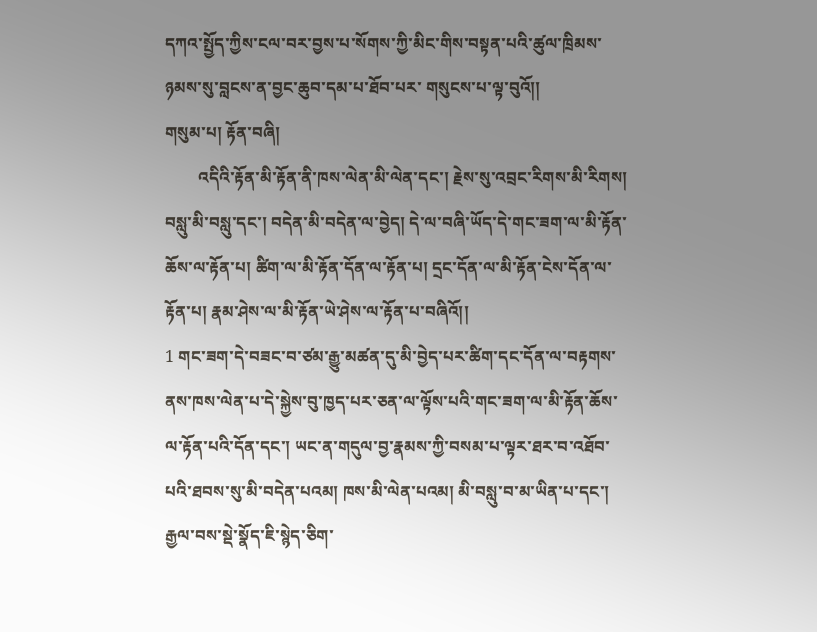དཀའ་སྤྱོད་ཀྱིས་ངལ་བར་བྱས་པ་སོགས་ཀྱི་མིང་གིས་བསྟན་པའི་ཚུལ་ཁྲིམས་ཉམས་སུ་བླངས་ན་བྱང་ཆུབ་དམ་པ་ཐོབ་པར་ གསུངས་པ་ལྟ་བུའོ།།
གསུམ་པ། རྟོན་བཞི།
        འདིའི་རྟོན་མི་རྟོན་ནི་ཁས་ལེན་མི་ལེན་དང་། རྗེས་སུ་འབྲང་རིགས་མི་རིགས། བསླུ་མི་བསླུ་དང་། བདེན་མི་བདེན་ལ་བྱེད། དེ་ལ་བཞི་ཡོད་དེ་གང་ཟག་ལ་མི་རྟོན་ཆོས་ལ་རྟོན་པ། ཚིག་ལ་མི་རྟོན་དོན་ལ་རྟོན་པ། དྲང་དོན་ལ་མི་རྟོན་ངེས་དོན་ལ་རྟོན་པ། རྣམ་ཤེས་ལ་མི་རྟོན་ཡེ་ཤེས་ལ་རྟོན་པ་བཞིའོ།།
1 གང་ཟག་དེ་བཟང་བ་ཙམ་རྒྱུ་མཚན་དུ་མི་བྱེད་པར་ཚིག་དང་དོན་ལ་བརྟགས་ནས་ཁས་ལེན་པ་དེ་སྐྱེས་བུ་ཁྱད་པར་ཅན་ལ་ལྟོས་པའི་གང་ཟག་ལ་མི་རྟོན་ཆོས་ལ་རྟོན་པའི་དོན་དང་། ཡང་ན་གདུལ་བྱ་རྣམས་ཀྱི་བསམ་པ་ལྟར་ཐར་བ་འཐོབ་པའི་ཐབས་སུ་མི་བདེན་པའམ། ཁས་མི་ལེན་པའམ། མི་བསླུ་བ་མ་ཡིན་པ་དང་། རྒྱལ་བས་སྡེ་སྣོད་ཇི་སྙེད་ཅིག་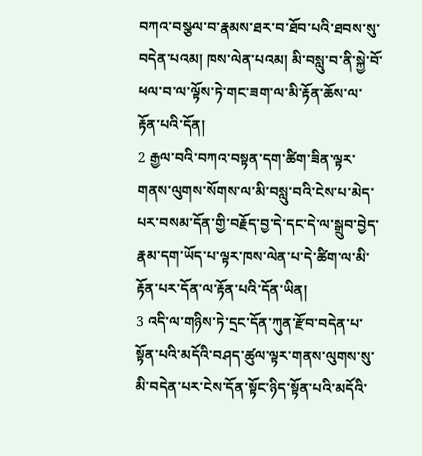བཀའ་བསྩལ་བ་རྣམས་ཐར་བ་ཐོབ་པའི་ཐབས་སུ་བདེན་པའམ། ཁས་ལེན་པའམ། མི་བསླུ་བ་ནི་སྐྱེ་བོ་ཕལ་བ་ལ་ལྟོས་ཏེ་གང་ཟག་ལ་མི་རྟོན་ཆོས་ལ་རྟོན་པའི་དོན།
2 རྒྱལ་བའི་བཀའ་བསྟན་དག་ཚིག་ཟིན་ལྟར་གནས་ལུགས་སོགས་ལ་མི་བསླུ་བའི་ངེས་པ་མེད་པར་བསམ་དོན་གྱི་བརྗོད་བྱ་དེ་དང་དེ་ལ་སྒྲུབ་བྱེད་རྣམ་དག་ཡོད་པ་ལྟར་ཁས་ལེན་པ་དེ་ཚིག་ལ་མི་རྟོན་པར་དོན་ལ་རྟོན་པའི་དོན་ཡིན།
3 འདི་ལ་གཉིས་ཏེ་དྲང་དོན་ཀུན་རྫོབ་བདེན་པ་སྟོན་པའི་མདོའི་བཤད་ཚུལ་ལྟར་གནས་ལུགས་སུ་མི་བདེན་པར་ངེས་དོན་སྟོང་ཉིད་སྟོན་པའི་མདོའི་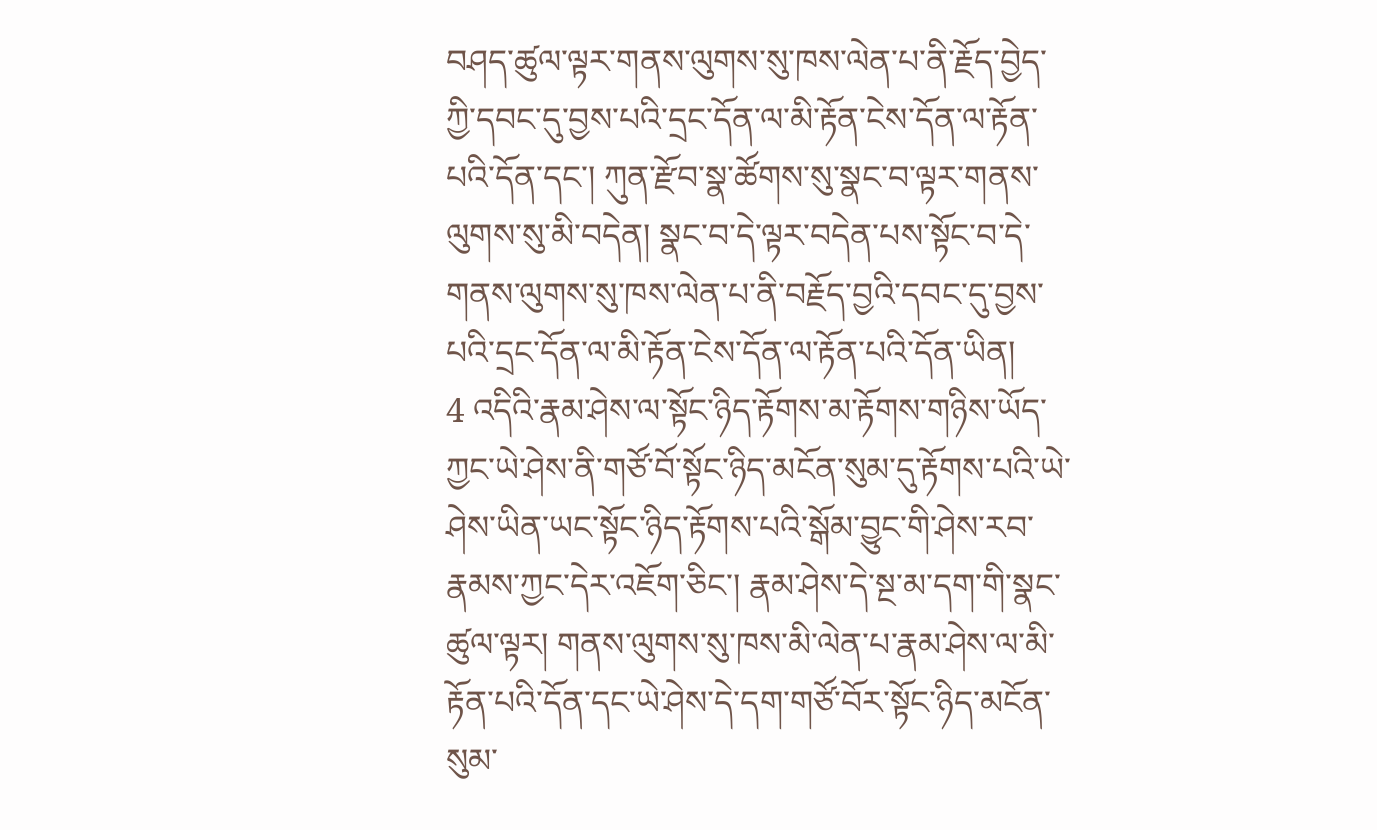བཤད་ཚུལ་ལྟར་གནས་ལུགས་སུ་ཁས་ལེན་པ་ནི་རྗོད་བྱེད་ཀྱི་དབང་དུ་བྱས་པའི་དྲང་དོན་ལ་མི་རྟོན་ངེས་དོན་ལ་རྟོན་པའི་དོན་དང་། ཀུན་རྫོབ་སྣ་ཚོགས་སུ་སྣང་བ་ལྟར་གནས་ལུགས་སུ་མི་བདེན། སྣང་བ་དེ་ལྟར་བདེན་པས་སྟོང་བ་དེ་གནས་ལུགས་སུ་ཁས་ལེན་པ་ནི་བརྗོད་བྱའི་དབང་དུ་བྱས་པའི་དྲང་དོན་ལ་མི་རྟོན་ངེས་དོན་ལ་རྟོན་པའི་དོན་ཡིན།
4 འདིའི་རྣམ་ཤེས་ལ་སྟོང་ཉིད་རྟོགས་མ་རྟོགས་གཉིས་ཡོད་ཀྱང་ཡེ་ཤེས་ནི་གཙོ་བོ་སྟོང་ཉིད་མངོན་སུམ་དུ་རྟོགས་པའི་ཡེ་ཤེས་ཡིན་ཡང་སྟོང་ཉིད་རྟོགས་པའི་སྒོམ་བྱུང་གི་ཤེས་རབ་རྣམས་ཀྱང་དེར་འཇོག་ཅིང་། རྣམ་ཤེས་དེ་སྔ་མ་དག་གི་སྣང་ཚུལ་ལྟར། གནས་ལུགས་སུ་ཁས་མི་ལེན་པ་རྣམ་ཤེས་ལ་མི་རྟོན་པའི་དོན་དང་ཡེ་ཤེས་དེ་དག་གཙོ་བོར་སྟོང་ཉིད་མངོན་སུམ་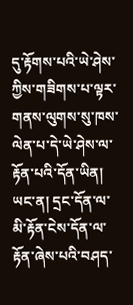དུ་རྟོགས་པའི་ཡེ་ཤེས་ཀྱིས་གཟིགས་པ་ལྟར་གནས་ལུགས་སུ་ཁས་ལེན་པ་དེ་ཡེ་ཤེས་ལ་རྟོན་པའི་དོན་ཡིན། ཡང་ན། དྲང་དོན་ལ་མི་རྟོན་ངེས་དོན་ལ་རྟོན་ཞེས་པའི་བཤད་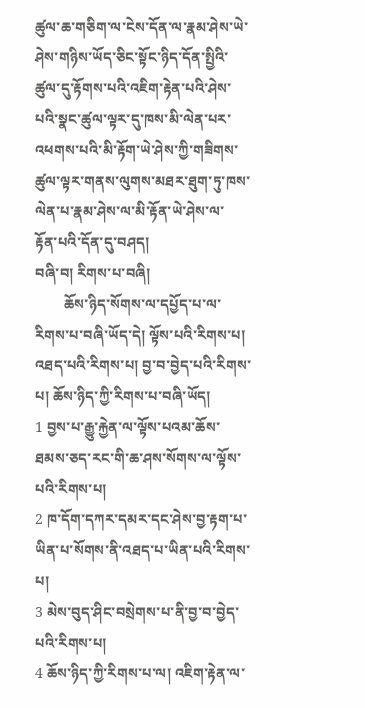ཚུལ་ཆ་གཅིག་ལ་ངེས་དོན་ལ་རྣམ་ཤེས་ཡེ་ཤེས་གཉིས་ཡོད་ཅིང་སྟོང་ཉིད་དོན་སྤྱིའི་ཚུལ་དུ་རྟོགས་པའི་འཇིག་རྟེན་པའི་ཤེས་པའི་སྣང་ཚུལ་ལྟར་དུ་ཁས་མི་ལེན་པར་འཕགས་པའི་མི་རྟོག་ཡེ་ཤེས་ཀྱི་གཟིགས་ཚུལ་ལྟར་གནས་ལུགས་མཐར་ཐུག་ཏུ་ཁས་ལེན་པ་རྣམ་ཤེས་ལ་མི་རྟོན་ཡེ་ཤེས་ལ་རྟོན་པའི་དོན་དུ་བཤད།
བཞི་བ། རིགས་པ་བཞི།
        ཆོས་ཉིད་སོགས་ལ་དཔྱོད་པ་ལ་རིགས་པ་བཞི་ཡོད་དེ། ལྟོས་པའི་རིགས་པ། འཐད་པའི་རིགས་པ། བྱ་བ་བྱེད་པའི་རིགས་པ། ཆོས་ཉིད་ཀྱི་རིགས་པ་བཞི་ཡོད།
1 བྱས་པ་རྒྱུ་རྐྱེན་ལ་ལྟོས་པའམ་ཆོས་ཐམས་ཅད་རང་གི་ཆ་ཤས་སོགས་ལ་ལྟོས་པའི་རིགས་པ།
2 ཁ་དོག་དཀར་དམར་དང་ཤེས་བྱ་རྟག་པ་ཡིན་པ་སོགས་ནི་འཐད་པ་ཡིན་པའི་རིགས་པ།
3 མེས་བུད་ཤིང་བསྲེགས་པ་ནི་བྱ་བ་བྱེད་པའི་རིགས་པ།
4 ཆོས་ཉིད་ཀྱི་རིགས་པ་ལ། འཇིག་རྟེན་ལ་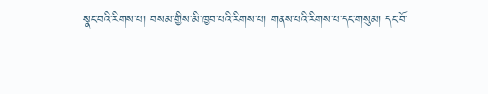སྣང་བའི་རིགས་པ། བསམ་གྱིས་མི་ཁྱབ་པའི་རིགས་པ། གནས་པའི་རིགས་པ་དང་གསུམ། དང་བོ་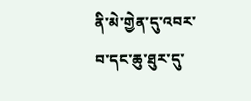ནི་མེ་གྱེན་དུ་འབར་བ་དང་ཆུ་ཐུར་དུ་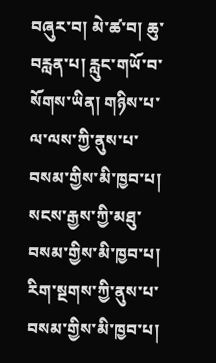བཞུར་བ། མེ་ཚ་བ། ཆུ་བརླན་པ། རླུང་གཡོ་བ་སོགས་ཡིན། གཉིས་པ་ལ་ལས་ཀྱི་ནུས་པ་བསམ་གྱིས་མི་ཁྱབ་པ། སངས་རྒྱས་ཀྱི་མཐུ་བསམ་གྱིས་མི་ཁྱབ་པ། རིག་སྔགས་ཀྱི་ནུས་པ་བསམ་གྱིས་མི་ཁྱབ་པ།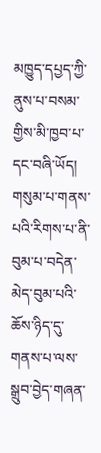མཁྱུད་དཔྱད་ཀྱི་ནུས་པ་བསམ་གྱིས་མི་ཁྱབ་པ་དང་བཞི་ཡོད། གསུམ་པ་གནས་པའི་རིགས་པ་ནི་བུམ་པ་བདེན་མེད་བུམ་པའི་ཆོས་ཉིད་དུ་གནས་པ་ལས་སྒྲུབ་བྱེད་གཞན་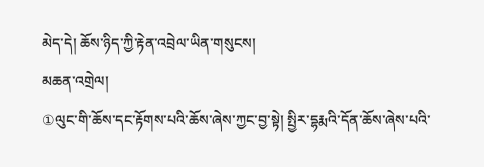མེད་དེ། ཆོས་ཉིད་ཀྱི་རྟེན་འབྲེལ་ཡིན་གསུངས།
མཆན་འགྲེལ།
①ལུང་གི་ཆོས་དང་རྟོགས་པའི་ཆོས་ཞེས་ཀྱང་བྱ་སྟེ། སྤྱིར་དྷརྨའི་དོན་ཆོས་ཞེས་པའི་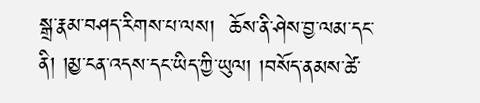སྒྲ་རྣམ་བཤད་རིགས་པ་ལས།  ཆོས་ནི་ཤེས་བྱ་ལམ་དང་ནི། །མྱ་ངན་འདས་དང་ཡིད་ཀྱི་ཡུལ། །བསོད་ནམས་ཚེ་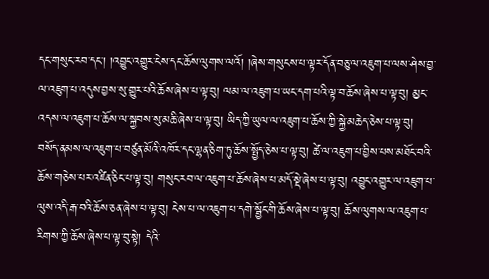དང་གསུང་རབ་དང་། །འབྱུང་འགྱུར་ངེས་དང་ཆོས་ལུགས་ལའོ། །ཞེས་གསུངས་པ་ལྟར་དོན་བཅུ་ལ་འཇུག་པ་ལས་ཤེས་བྱ་ལ་འཇུག་པ་འདུས་བྱས་སུ་གྱུར་པའི་ཆོས་ཞེས་པ་ལྟ་བུ། ལམ་ལ་འཇུག་པ་ཡང་དག་པའི་ལྟ་བ་ཆོས་ཞེས་པ་ལྟ་བུ། མྱང་འདས་ལ་འཇུག་པ་ཆོས་ལ་སྐྱབས་སུ་མཆི་ཞེས་པ་ལྟ་བུ། ཡིད་ཀྱི་ཡུལ་ལ་འཇུག་པ་ཆོས་ཀྱི་སྐྱེ་མཆེད་ཅེས་པ་ལྟ་བུ། བསོད་ནམས་ལ་འཇུག་པ་བཙུན་མོའི་འཁོར་དང་ལྷན་ཅིག་ཏུ་ཆོས་སྤྱོད་ཅེས་པ་ལྟ་བུ། ཚེ་ལ་འཇུག་པ་བྱིས་པས་མཐོང་བའི་ཆོས་གཅེས་པར་འཛིན་ཅིང་པ་ལྟ་བུ། གསུང་རབ་ལ་འཇུག་པ་ཆོས་ཞེས་པ་མདོ་སྡེ་ཞེས་པ་ལྟ་བུ། འབྱུང་འགྱུར་ལ་འཇུག་པ་ལུས་འདི་རྒ་བའི་ཆོས་ཅན་ཞེས་པ་ལྟ་བུ། ངེས་པ་ལ་འཇུག་པ་དགེ་སྦྱོང་གི་ཆོས་ཞེས་པ་ལྟ་བུ། ཆོས་ལུགས་ལ་འཇུག་པ་རིགས་ཀྱི་ཆོས་ཞེས་པ་ལྟ་བུ་སྟེ། དེའི་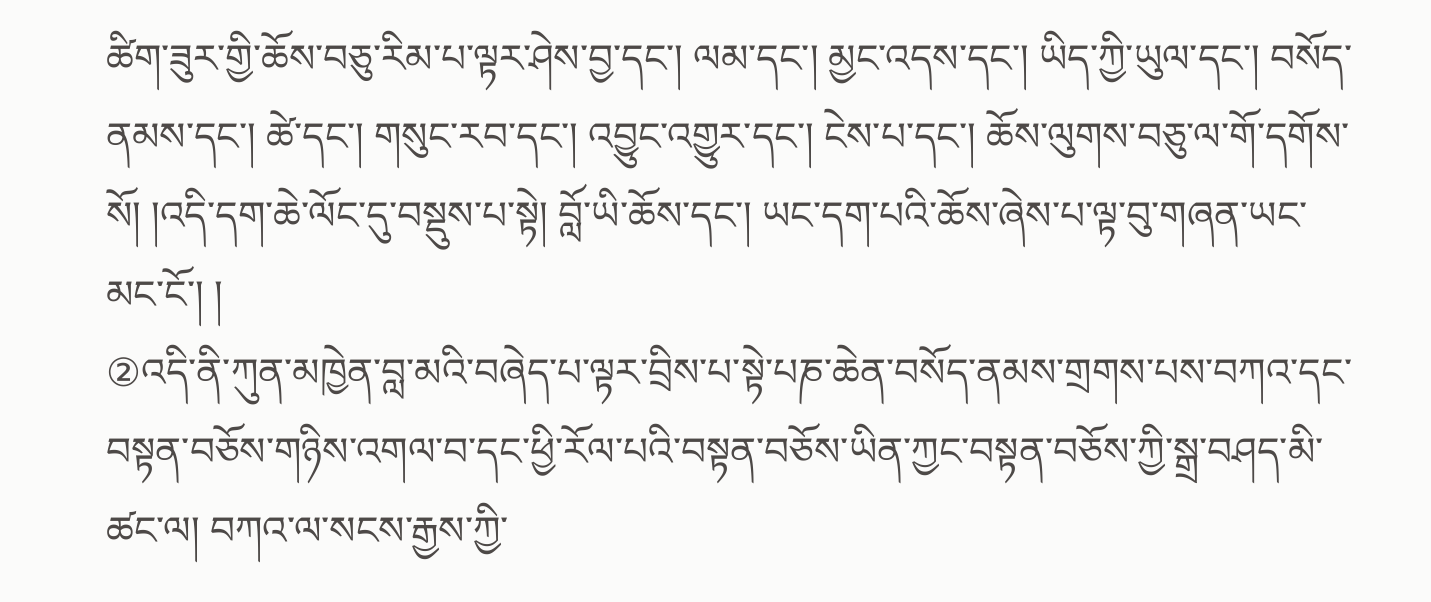ཚིག་ཟུར་གྱི་ཆོས་བཅུ་རིམ་པ་ལྟར་ཤེས་བྱ་དང་། ལམ་དང་། མྱང་འདས་དང་། ཡིད་ཀྱི་ཡུལ་དང་། བསོད་ནམས་དང་། ཚེ་དང་། གསུང་རབ་དང་། འབྱུང་འགྱུར་དང་། ངེས་པ་དང་། ཆོས་ལུགས་བཅུ་ལ་གོ་དགོས་སོ། །འདི་དག་ཆེ་ལོང་དུ་བསྡུས་པ་སྟེ། བློ་ཡི་ཆོས་དང་། ཡང་དག་པའི་ཆོས་ཞེས་པ་ལྟ་བུ་གཞན་ཡང་མང་ངོ་། །
②འདི་ནི་ཀུན་མཁྱེན་བླ་མའི་བཞེད་པ་ལྟར་བྲིས་པ་སྟེ་པཎ་ཆེན་བསོད་ནམས་གྲགས་པས་བཀའ་དང་བསྟན་བཅོས་གཉིས་འགལ་བ་དང་ཕྱི་རོལ་པའི་བསྟན་བཅོས་ཡིན་ཀྱང་བསྟན་བཅོས་ཀྱི་སྒྲ་བཤད་མི་ཚང་ལ། བཀའ་ལ་སངས་རྒྱས་ཀྱི་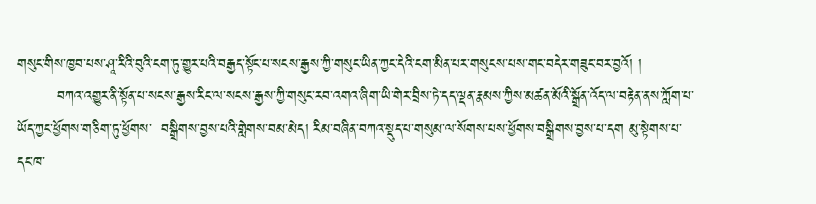གསུང་གིས་ཁྱབ་པས་ཤཱ་རིའི་བུའི་ངག་ཏུ་གྱུར་པའི་བརྒྱད་སྟོང་པ་སངས་རྒྱས་ཀྱི་གསུང་ཡིན་ཀྱང་དེའི་ངག་མིན་པར་གསུངས་པས་གང་བདེར་གཟུང་བར་བྱའོ། །
        བཀའ་འགྱུར་ནི་སྟོན་པ་སངས་རྒྱས་རིང་ལ་སངས་རྒྱས་ཀྱི་གསུང་རབ་འགའ་ཞིག་ཡི་གེར་བྲིས་ཏེ་དད་ལྡན་རྣམས་ཀྱིས་མཚན་མོའི་སྒྲོན་འོད་ལ་བརྟེན་ནས་ཀློག་པ་ཡོད་ཀྱང་ཕྱོགས་གཅིག་ཏུ་ཕྱོགས་  བསྒྲིགས་བྱས་པའི་གླེགས་བམ་མེད། རིམ་བཞིན་བཀའ་སྡུད་པ་གསུམ་ལ་སོགས་པས་ཕྱོགས་བསྒྲིགས་བྱས་པ་དག མུ་སྟེགས་པ་དང་ཁ་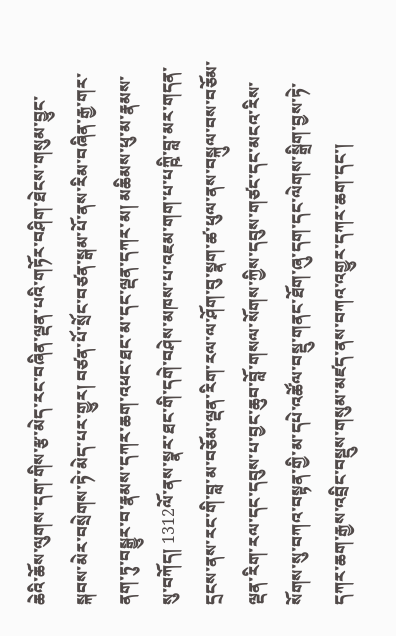ཆེའི་ཆོས་ལུགས་དག་གིས་རྩ་མེད་རང་བཞིན་ལྡན་པའི་གཏོར་བཤིག་ཐེངས་གསུམ་བྱུང་སྐབས་མེར་བསྲེགས་ཏེ་མེད་པར་གྱུར། བཙན་པོ་སྲོང་བཙན་སྒམ་པོ་ནས་རིམ་བཞིན་རྒྱ་གར་ནག་ཏུ་བསྒྱུར་བ་རྣམས་དཀར་ཆག་འཕང་ཐང་མ་དང་ལྡན་དཀར་མ། མཆིམས་ཕུ་མ་རྣམས་སུ་བཀོད། 1312ལོ་ནས་སྣར་ཐང་གི་དགེ་བཤེས་མཁས་པ་འཇམ་གག་པ་པཀྵི་བླ་མར་གདན་དྲངས་ནས་རང་གི་བླ་མ་བཅོམ་ལྡན་རིག་རལ་ལ་ཤོག་བུ་སྣག་ཚ་ཕུལ་ནས་བསྐུལ་བས་བཅོམ་ལྡན་རིག་རལ་དང་དབུས་པ་བྱང་ཆུབ་བློ་གསལ་སོགས་ཀྱིས་དབུས་གཙང་དང་མངའ་རིས་སོགས་སུ་བཀའ་བསྟན་གྱི་མ་དཔེ་འཚོལ་བསྡུ་གནང་ཐོག་ཞུ་དག་དང་ལེགས་སྒྲིག་བྱས་ཏེ་དཀར་ཆག་རྒྱས་འབྲིང་བསྡུས་གསུམ་མཛད་ནས་བཀའ་འགྱུར་དཀར་ཆག་དང་།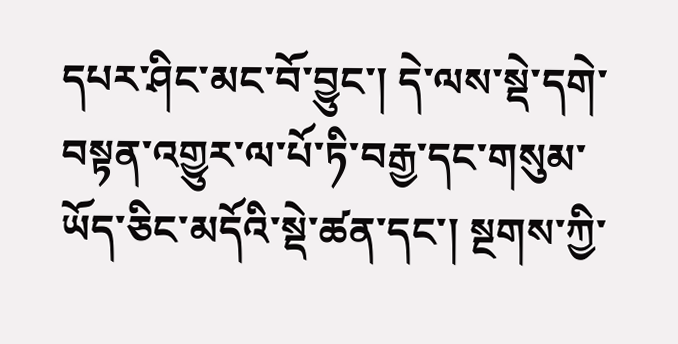དཔར་ཤིང་མང་བོ་བྱུང་། དེ་ལས་སྡེ་དགེ་བསྟན་འགྱུར་ལ་པོ་ཏི་བརྒྱ་དང་གསུམ་ཡོད་ཅིང་མདོའི་སྡེ་ཚན་དང་། སྔགས་ཀྱི་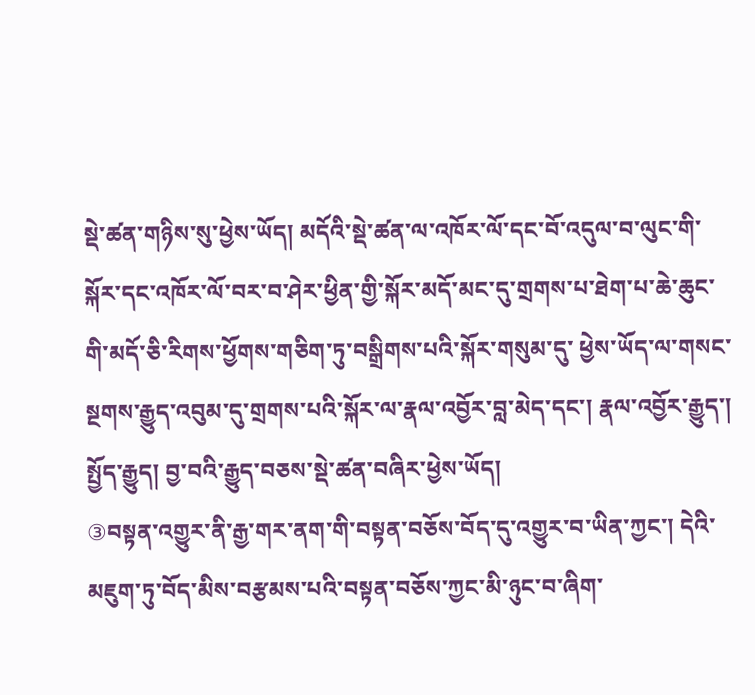སྡེ་ཚན་གཉིས་སུ་ཕྱེས་ཡོད། མདོའི་སྡེ་ཚན་ལ་འཁོར་ལོ་དང་བོ་འདུལ་བ་ལུང་གི་སྐོར་དང་འཁོར་ལོ་བར་བ་ཤེར་ཕྱིན་གྱི་སྐོར་མདོ་མང་དུ་གྲགས་པ་ཐེག་པ་ཆེ་ཆུང་གི་མདོ་ཅི་རིགས་ཕྱོགས་གཅིག་ཏུ་བསྒྲིགས་པའི་སྐོར་གསུམ་དུ་ ཕྱེས་ཡོད་ལ་གསང་སྔགས་རྒྱུད་འབུམ་དུ་གྲགས་པའི་སྐོར་ལ་རྣལ་འབྱོར་བླ་མེད་དང་། རྣལ་འབྱོར་རྒྱུད་། སྤྱོད་རྒྱུད། བྱ་བའི་རྒྱུད་བཅས་སྡེ་ཚན་བཞིར་ཕྱེས་ཡོད།
③བསྟན་འགྱུར་ནི་རྒྱ་གར་ནག་གི་བསྟན་བཅོས་བོད་དུ་འགྱུར་བ་ཡིན་ཀྱང་། དེའི་མཇུག་ཏུ་བོད་མིས་བརྩམས་པའི་བསྟན་བཅོས་ཀྱང་མི་ཉུང་བ་ཞིག་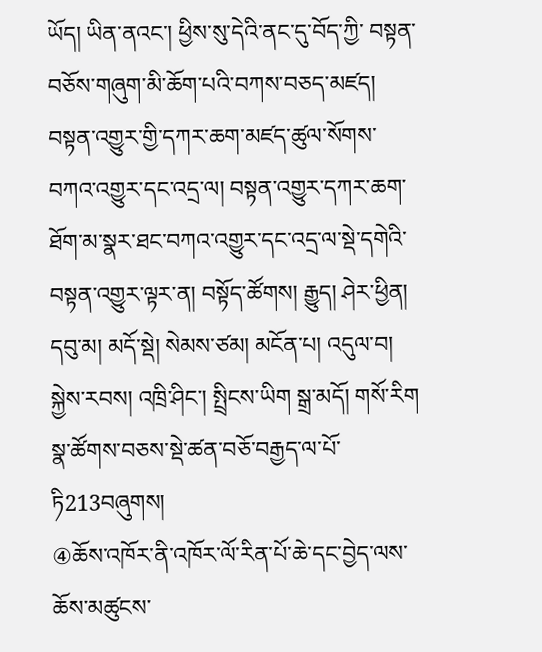ཡོད། ཡིན་ནའང་། ཕྱིས་སུ་དེའི་ནང་དུ་བོད་ཀྱི་ བསྟན་བཅོས་གཞུག་མི་ཆོག་པའི་བཀས་བཅད་མཛད། བསྟན་འགྱུར་གྱི་དཀར་ཆག་མཛད་ཚུལ་སོགས་བཀའ་འགྱུར་དང་འདྲ་ལ། བསྟན་འགྱུར་དཀར་ཆག་ཐོག་མ་སྣར་ཐང་བཀའ་འགྱུར་དང་འདྲ་ལ་སྡེ་དགེའི་བསྟན་འགྱུར་ལྟར་ན། བསྟོད་ཚོགས། རྒྱུད། ཤེར་ཕྱིན། དབུ་མ། མདོ་སྡེ། སེམས་ཙམ། མངོན་པ། འདུལ་བ། སྐྱེས་རབས། འཁྲི་ཤིང་། སྤྲིངས་ཡིག སྒྲ་མདོ། གསོ་རིག སྣ་ཚོགས་བཅས་སྡེ་ཚན་བཅོ་བརྒྱད་ལ་པོ་ཏི213བཞུགས།
④ཆོས་འཁོར་ནི་འཁོར་ལོ་རིན་པོ་ཆེ་དང་བྱེད་ལས་ཆོས་མཚུངས་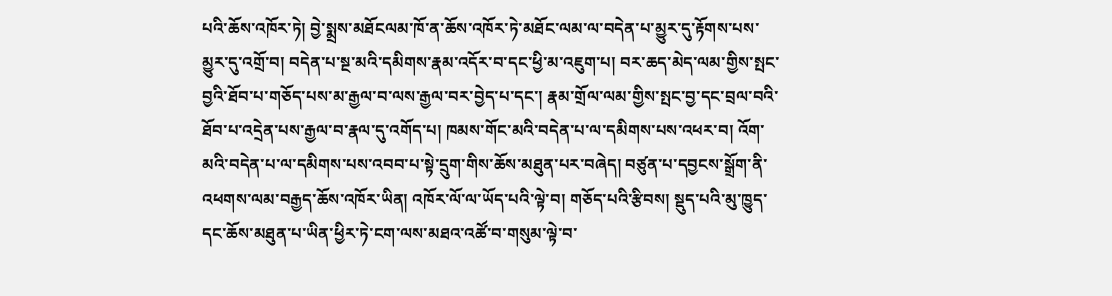པའི་ཆོས་འཁོར་ཏེ། བྱེ་སྨྲས་མཐོངལམ་ཁོ་ན་ཆོས་འཁོར་ཏེ་མཐོང་ལམ་ལ་བདེན་པ་མྱུར་དུ་རྟོགས་པས་མྱུར་དུ་འགྲོ་བ། བདེན་པ་སྔ་མའི་དམིགས་རྣམ་འདོར་བ་དང་ཕྱི་མ་འཇུག་པ། བར་ཆད་མེད་ལམ་གྱིས་སྤང་བྱའི་ཐོབ་པ་གཅོད་པས་མ་རྒྱལ་བ་ལས་རྒྱལ་བར་བྱེད་པ་དང་། རྣམ་གྲོལ་ལམ་གྱིས་སྤང་བྱ་དང་བྲལ་བའི་ཐོབ་པ་འདྲེན་པས་རྒྱལ་བ་རྣལ་དུ་འགོད་པ། ཁམས་གོང་མའི་བདེན་པ་ལ་དམིགས་པས་འཕར་བ། འོག་མའི་བདེན་པ་ལ་དམིགས་པས་འབབ་པ་སྟེ་དྲུག་གིས་ཆོས་མཐུན་པར་བཞེད། བཙུན་པ་དབྱངས་སྒྲོག་ནི་འཕགས་ལམ་བརྒྱད་ཆོས་འཁོར་ཡིན། འཁོར་ལོ་ལ་ཡོད་པའི་ལྟེ་བ། གཅོད་པའི་རྩིབས། སྡུད་པའི་མུ་ཁྱུད་དང་ཆོས་མཐུན་པ་ཡིན་ཕྱིར་ཏེ་ངག་ལས་མཐའ་འཚོ་བ་གསུམ་ལྟེ་བ་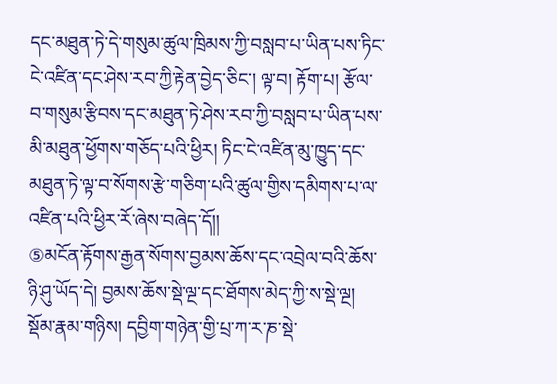དང་མཐུན་ཏེ་དེ་གསུམ་ཚུལ་ཁྲིམས་ཀྱི་བསླབ་པ་ཡིན་པས་ཏིང་ངེ་འཛིན་དང་ཤེས་རབ་ཀྱི་རྟེན་བྱེད་ཅིང་། ལྟ་བ། རྟོག་པ། རྩོལ་བ་གསུམ་རྩིབས་དང་མཐུན་ཏེ་ཤེས་རབ་ཀྱི་བསླབ་པ་ཡིན་པས་མི་མཐུན་ཕྱོགས་གཅོད་པའི་ཕྱིར། ཏིང་ངེ་འཛིན་མུ་ཁྱུད་དང་མཐུན་ཏེ་ལྟ་བ་སོགས་རྩེ་གཅིག་པའི་ཚུལ་གྱིས་དམིགས་པ་ལ་འཛིན་པའི་ཕྱིར་རོ་ཞེས་བཞེད་དོ།།
⑤མངོན་རྟོགས་རྒྱན་སོགས་བྱམས་ཆོས་དང་འབྲེལ་བའི་ཆོས་ཉི་ཤུ་ཡོད་དེ། བྱམས་ཆོས་སྡེ་ལྔ་དང་ཐོགས་མེད་ཀྱི་ས་སྡེ་ལྔ། སྡོམ་རྣམ་གཉིས། དབྱིག་གཉེན་གྱི་པྲ་ཀ་ར་ཎ་སྡེ་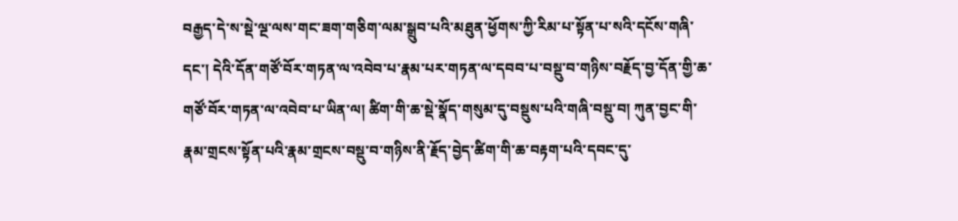བརྒྱད་དེ་ས་སྡེ་ལྔ་ལས་གང་ཟག་གཅིག་ལམ་སྒྲུབ་པའི་མཐུན་ཕྱོགས་ཀྱི་རིམ་པ་སྟོན་པ་སའི་དངོས་གཞི་དང་། དེའི་དོན་གཙོ་བོར་གཏན་ལ་འབེབ་པ་རྣམ་པར་གཏན་ལ་དབབ་པ་བསྡུ་བ་གཉིས་བརྗོད་བྱ་དོན་གྱི་ཆ་གཙོ་བོར་གཏན་ལ་འབེབ་པ་ཡིན་ལ། ཚིག་གི་ཆ་སྡེ་སྣོད་གསུམ་དུ་བསྡུས་པའི་གཞི་བསྡུ་བ། ཀུན་བྱང་གི་རྣམ་གྲངས་སྟོན་པའི་རྣམ་གྲངས་བསྡུ་བ་གཉིས་ནི་རྗོད་བྱེད་ཚིག་གི་ཆ་བརྟག་པའི་དབང་དུ་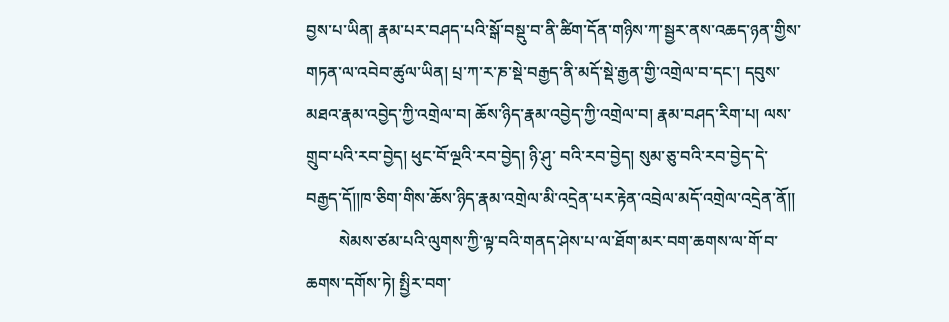བྱས་པ་ཡིན། རྣམ་པར་བཤད་པའི་སྒོ་བསྡུ་བ་ནི་ཚིག་དོན་གཉིས་ཀ་སྦྱར་ནས་འཆད་ཉན་གྱིས་གཏན་ལ་འབེབ་ཚུལ་ཡིན། པྲ་ཀ་ར་ཎ་སྡེ་བརྒྱད་ནི་མདོ་སྡེ་རྒྱན་གྱི་འགྲེལ་བ་དང་། དབུས་མཐའ་རྣམ་འབྱེད་ཀྱི་འགྲེལ་བ། ཆོས་ཉིད་རྣམ་འབྱེད་ཀྱི་འགྲེལ་བ། རྣམ་བཤད་རིག་པ། ལས་གྲུབ་པའི་རབ་བྱེད། ཕུང་བོ་ལྔའི་རབ་བྱེད། ཉི་ཤུ་ བའི་རབ་བྱེད། སུམ་ཅུ་བའི་རབ་བྱེད་དེ་བརྒྱད་དོ།།ཁ་ཅིག་གིས་ཆོས་ཉིད་རྣམ་འགྲེལ་མི་འདྲེན་པར་རྟེན་འབྲེལ་མདོ་འགྲེལ་འདྲེན་ནོ།།
        སེམས་ཙམ་པའི་ལུགས་ཀྱི་ལྟ་བའི་གནད་ཤེས་པ་ལ་ཐོག་མར་བག་ཆགས་ལ་གོ་བ་ཆགས་དགོས་ཏེ། སྤྱིར་བག་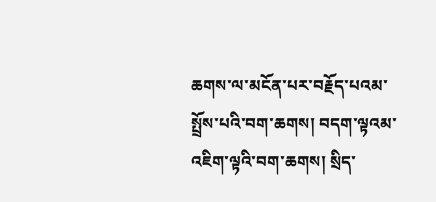ཆགས་ལ་མངོན་པར་བརྗོད་པའམ་སྤྲོས་པའི་བག་ཆགས། བདག་ལྟའམ་འཇིག་ལྟའི་བག་ཆགས། སྲིད་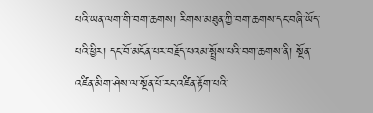པའི་ཡན་ལག་གི་བག་ཆགས། རིགས་མཐུན་ཀྱི་བག་ཆགས་དང་བཞི་ཡོད་པའི་ཕྱིར། དང་བོ་མངོན་པར་བརྗོད་པའམ་སྤྲོས་པའི་བག་ཆགས་ནི། སྔོན་འཛིན་མིག་ཤེས་ལ་སྔོན་པོ་རང་འཛིན་རྟོག་པའི་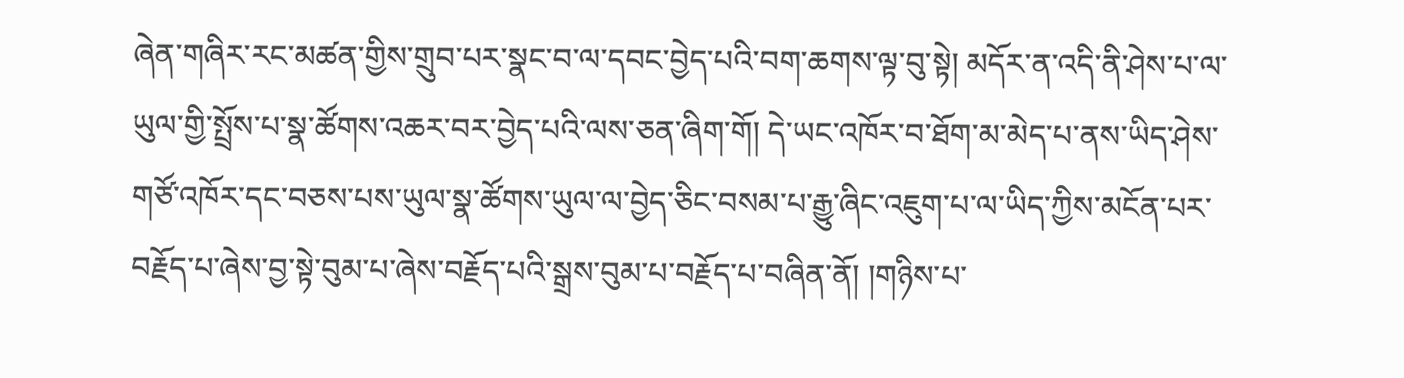ཞེན་གཞིར་རང་མཚན་གྱིས་གྲུབ་པར་སྣང་བ་ལ་དབང་བྱེད་པའི་བག་ཆགས་ལྟ་བུ་སྟེ། མདོར་ན་འདི་ནི་ཤེས་པ་ལ་ཡུལ་གྱི་སྤྲོས་པ་སྣ་ཚོགས་འཆར་བར་བྱེད་པའི་ལས་ཅན་ཞིག་གོ། དེ་ཡང་འཁོར་བ་ཐོག་མ་མེད་པ་ནས་ཡིད་ཤེས་གཙོ་འཁོར་དང་བཅས་པས་ཡུལ་སྣ་ཚོགས་ཡུལ་ལ་བྱེད་ཅིང་བསམ་པ་རྒྱུ་ཞིང་འཇུག་པ་ལ་ཡིད་ཀྱིས་མངོན་པར་བརྗོད་པ་ཞེས་བྱ་སྟེ་བུམ་པ་ཞེས་བརྗོད་པའི་སྒྲས་བུམ་པ་བརྗོད་པ་བཞིན་ནོ། །གཉིས་པ་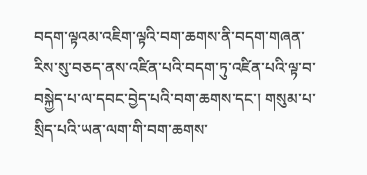བདག་ལྟའམ་འཇིག་ལྟའི་བག་ཆགས་ནི་བདག་གཞན་རིས་སུ་བཅད་ནས་འཛིན་པའི་བདག་ཏུ་འཛིན་པའི་ལྟ་བ་བསྐྱེད་པ་ལ་དབང་བྱེད་པའི་བག་ཆགས་དང་། གསུམ་པ་སྲིད་པའི་ཡན་ལག་གི་བག་ཆགས་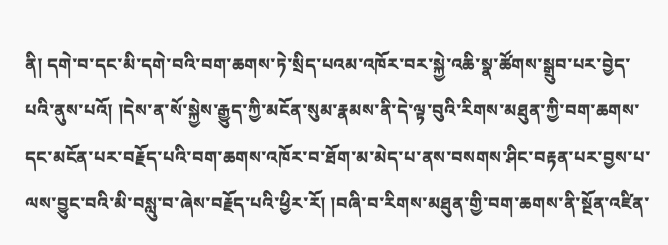ནི། དགེ་བ་དང་མི་དགེ་བའི་བག་ཆགས་ཏེ་སྲིད་པའམ་འཁོར་བར་སྐྱེ་འཆི་སྣ་ཚོགས་སྒྲུབ་པར་བྱེད་པའི་ནུས་པའོ། །དེས་ན་སོ་སྐྱེས་རྒྱུད་ཀྱི་མངོན་སུམ་རྣམས་ནི་དེ་ལྟ་བུའི་རིགས་མཐུན་ཀྱི་བག་ཆགས་དང་མངོན་པར་བརྗོད་པའི་བག་ཆགས་འཁོར་བ་ཐོག་མ་མེད་པ་ནས་བསགས་ཤིང་བརྟན་པར་བྱས་པ་ལས་བྱུང་བའི་མི་བསླུ་བ་ཞེས་བརྗོད་པའི་ཕྱིར་རོ། །བཞི་བ་རིགས་མཐུན་གྱི་བག་ཆགས་ནི་སྔོན་འཛིན་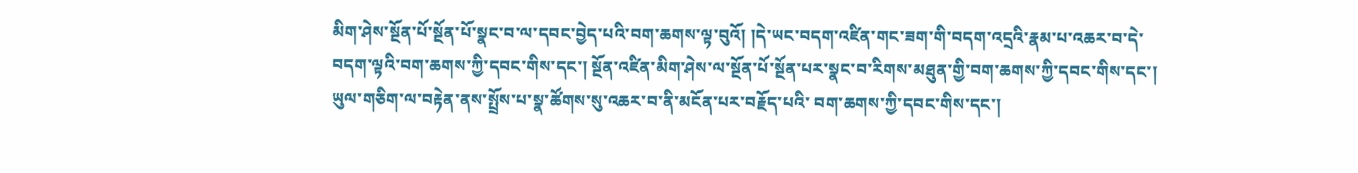མིག་ཤེས་སྔོན་པོ་སྔོན་པོ་སྣང་བ་ལ་དབང་བྱེད་པའི་བག་ཆགས་ལྟ་བུའོ། །དེ་ཡང་བདག་འཛིན་གང་ཟག་གི་བདག་འདྲའི་རྣམ་པ་འཆར་བ་དེ་བདག་ལྟའི་བག་ཆགས་ཀྱི་དབང་གིས་དང་། སྔོན་འཛིན་མིག་ཤེས་ལ་སྔོན་པོ་སྔོན་པར་སྣང་བ་རིགས་མཐུན་གྱི་བག་ཆགས་ཀྱི་དབང་གིས་དང་། ཡུལ་གཅིག་ལ་བརྟེན་ནས་སྤྲོས་པ་སྣ་ཚོགས་སུ་འཆར་བ་ནི་མངོན་པར་བརྗོད་པའི་ བག་ཆགས་ཀྱི་དབང་གིས་དང་།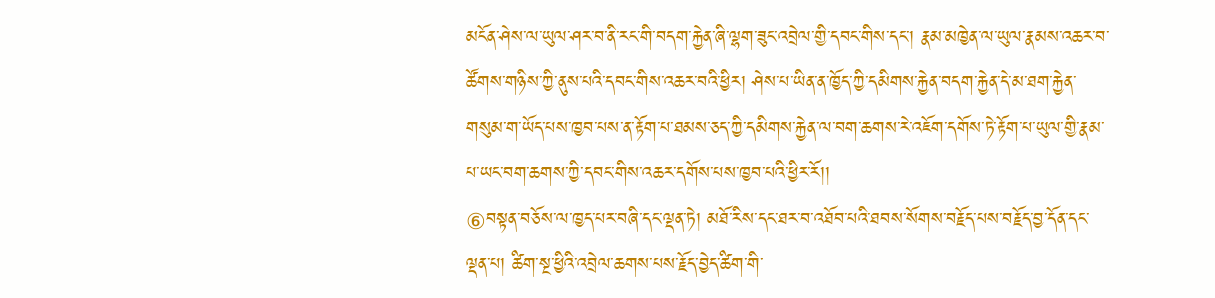མངོན་ཤེས་ལ་ཡུལ་ཤར་བ་ནི་རང་གི་བདག་རྐྱེན་ཞི་ལྷག་ཟུང་འབྲེལ་གྱི་དབང་གིས་དང་། རྣམ་མཁྱེན་ལ་ཡུལ་རྣམས་འཆར་བ་ཚོགས་གཉིས་ཀྱི་ནུས་པའི་དབང་གིས་འཆར་བའི་ཕྱིར། ཤེས་པ་ཡིན་ན་ཁྱོད་ཀྱི་དམིགས་རྐྱེན་བདག་རྐྱེན་དེ་མ་ཐག་རྐྱེན་གསུམ་ག་ཡོད་པས་ཁྱབ་པས་ན་རྟོག་པ་ཐམས་ཅད་ཀྱི་དམིགས་རྐྱེན་ལ་བག་ཆགས་རེ་འཇོག་དགོས་ཏེ་རྟོག་པ་ཡུལ་གྱི་རྣམ་པ་ཡང་བག་ཆགས་ཀྱི་དབང་གིས་འཆར་དགོས་པས་ཁྱབ་པའི་ཕྱིར་རོ།།
⑥བསྟན་བཅོས་ལ་ཁྱད་པར་བཞི་དང་ལྡན་ཏེ། མཐོ་རིས་དང་ཐར་བ་འཐོབ་པའི་ཐབས་སོགས་བརྗོད་པས་བརྗོད་བྱ་དོན་དང་ལྡན་པ། ཚིག་སྔ་ཕྱིའི་འབྲེལ་ཆགས་པས་རྗོད་བྱེད་ཚིག་གི་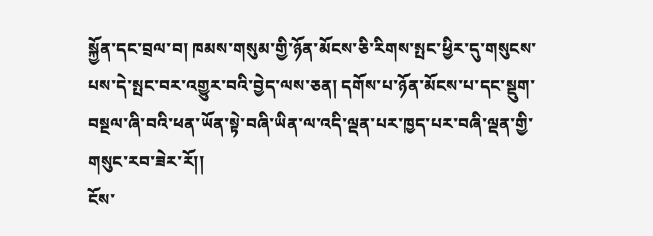སྐྱོན་དང་བྲལ་བ། ཁམས་གསུམ་གྱི་ཉོན་མོངས་ཅི་རིགས་སྤང་ཕྱིར་དུ་གསུངས་པས་དེ་སྤང་བར་འགྱུར་བའི་བྱེད་ལས་ཅན། དགོས་པ་ཉོན་མོངས་པ་དང་སྡུག་བསྔལ་ཞི་བའི་ཕན་ཡོན་སྟེ་བཞི་ཡིན་ལ་འདི་ལྡན་པར་ཁྱད་པར་བཞི་ལྡན་གྱི་གསུང་རབ་ཟེར་རོ།།
ངོས་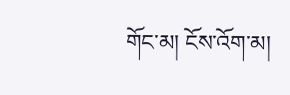གོང་མ། ངོས་འོག་མ།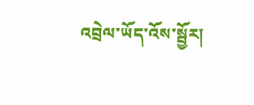འབྲེལ་ཡོད་འོས་སྦྱོར།